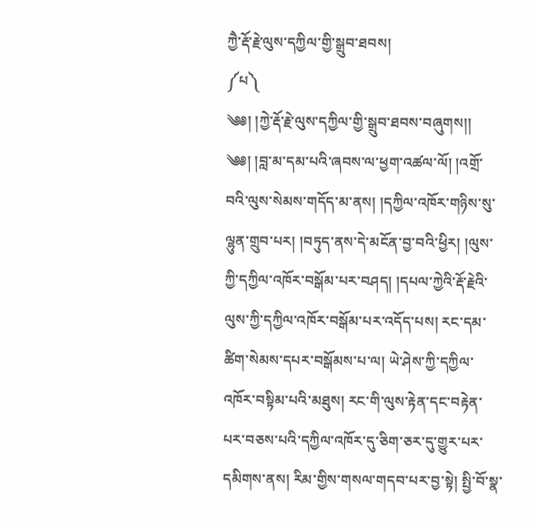ཀྱཻ་རྡོ་རྗེ་ལུས་དཀྱིལ་གྱི་སྒྲུབ་ཐབས།
༼པ༽
༄༅། །ཀྱེ་རྡོ་རྗེ་ལུས་དཀྱིལ་གྱི་སྒྲུབ་ཐབས་བཞུགས།།
༄༅། །བླ་མ་དམ་པའི་ཞབས་ལ་ཕྱག་འཚལ་ལོ། །འགྲོ་བའི་ལུས་སེམས་གདོད་མ་ནས། །དཀྱིལ་འཁོར་གཉིས་སུ་ལྷུན་གྲུབ་པར། །བཏུད་ནས་དེ་མངོན་བྱ་བའི་ཕྱིར། །ལུས་ཀྱི་དཀྱིལ་འཁོར་བསྒོམ་པར་བཤད། །དཔལ་ཀྱེའི་རྡོ་རྗེའི་ལུས་ཀྱི་དཀྱིལ་འཁོར་བསྒོམ་པར་འདོད་པས། རང་དམ་ཚིག་སེམས་དཔར་བསྒོམས་པ་ལ། ཡེ་ཤེས་ཀྱི་དཀྱིལ་འཁོར་བསྟིམ་པའི་མཐུས། རང་གི་ལུས་རྟེན་དང་བརྟེན་པར་བཅས་པའི་དཀྱིལ་འཁོར་དུ་ཅིག་ཅར་དུ་གྱུར་པར་དམིགས་ནས། རིམ་གྱིས་གསལ་གདབ་པར་བྱ་སྟེ། སྤྱི་བོ་སྣ་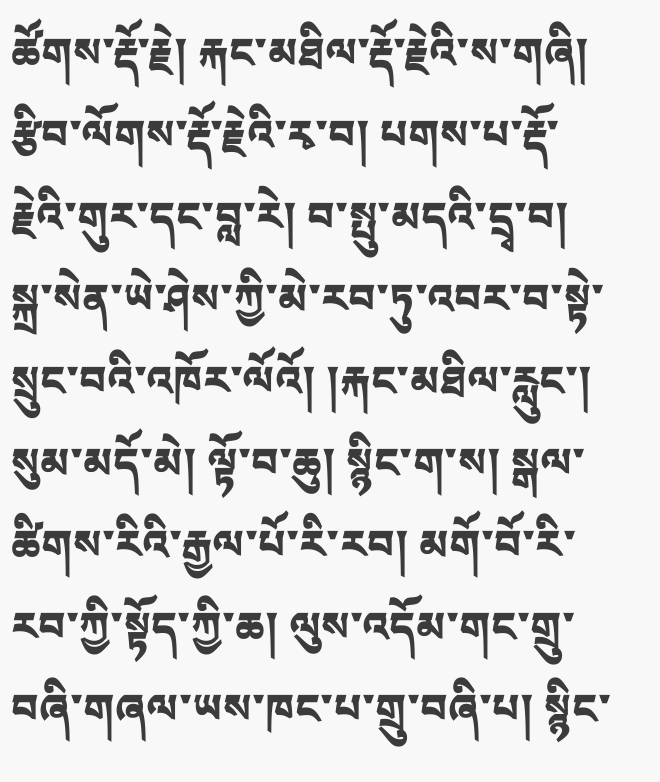ཚོགས་རྡོ་རྗེ། རྐང་མཐིལ་རྡོ་རྗེའི་ས་གཞི། རྩིབ་ལོགས་རྡོ་རྗེའི་རྭ་བ། པགས་པ་རྡོ་རྗེའི་གུར་དང་བླ་རེ། བ་སྤུ་མདའི་དྲྭ་བ། སྐྲ་སེན་ཡེ་ཤེས་ཀྱི་མེ་རབ་ཏུ་འབར་བ་སྟེ་སྲུང་བའི་འཁོར་ལོའོ། །རྐང་མཐིལ་རླུང་། སུམ་མདོ་མེ། ལྟོ་བ་ཆུ། སྙིང་ག་ས། སྒལ་ཚིགས་རིའི་རྒྱལ་པོ་རི་རབ། མགོ་བོ་རི་རབ་ཀྱི་སྟོད་ཀྱི་ཆ། ལུས་འདོམ་གང་གྲུ་བཞི་གཞལ་ཡས་ཁང་པ་གྲུ་བཞི་པ། སྙིང་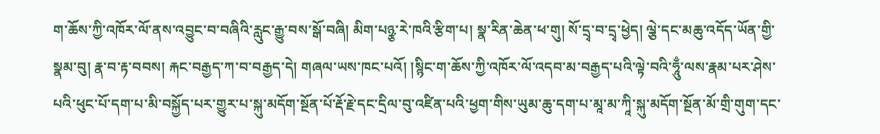ག་ཆོས་ཀྱི་འཁོར་ལོ་ནས་འབྱུང་བ་བཞིའི་རླུང་རྒྱུ་བས་སྒོ་བཞི། མིག་པཉྩ་རེ་ཁའི་རྩིག་པ། སྣ་རིན་ཆེན་ཕ་གུ། སོ་དྲྭ་བ་དྲྭ་ཕྱེད། ལྕེ་དང་མཆུ་འདོད་ཡོན་གྱི་སྣམ་བུ། རྣ་བ་རྟ་བབས། རྐང་བརྒྱད་ཀ་བ་བརྒྱད་དེ། གཞལ་ཡས་ཁང་པའོ། །སྙིང་ག་ཆོས་ཀྱི་འཁོར་ལོ་འདབ་མ་བརྒྱད་པའི་ལྟེ་བའི་ཧཱུྃ་ལས་རྣམ་པར་ཤེས་པའི་ཕུང་པོ་དག་པ་མི་བསྐྱོད་པར་གྱུར་པ་སྐུ་མདོག་སྔོན་པོ་རྡོ་རྗེ་དང་དྲིལ་བུ་འཛིན་པའི་ཕྱག་གིས་ཡུམ་ཆུ་དག་པ་མཱ་མ་ཀཱི་སྐུ་མདོག་སྔོན་མོ་གྲི་གུག་དང་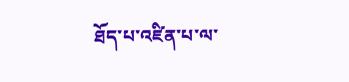ཐོད་པ་འཛིན་པ་ལ་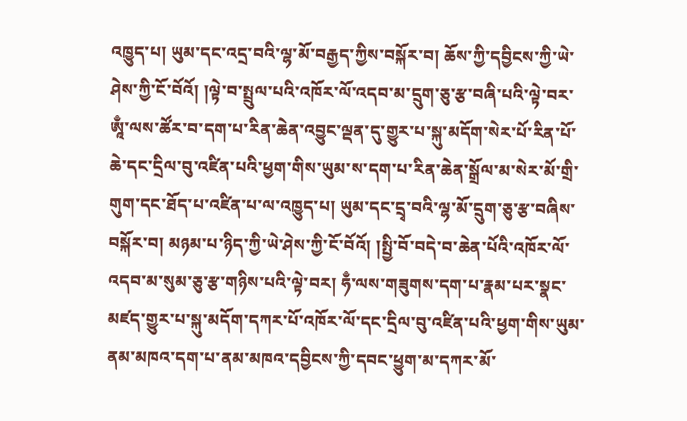འཁྱུད་པ། ཡུམ་དང་འདྲ་བའི་ལྷ་མོ་བརྒྱད་ཀྱིས་བསྐོར་བ། ཆོས་ཀྱི་དབྱིངས་ཀྱི་ཡེ་ཤེས་ཀྱི་ངོ་བོའོ། །ལྟེ་བ་སྤྲུལ་པའི་འཁོར་ལོ་འདབ་མ་དྲུག་ཅུ་རྩ་བཞི་པའི་ལྟེ་བར་ཨཱྃ་ལས་ཚོར་བ་དག་པ་རིན་ཆེན་འབྱུང་ལྡན་དུ་གྱུར་པ་སྐུ་མདོག་སེར་པོ་རིན་པོ་ཆེ་དང་དྲིལ་བུ་འཛིན་པའི་ཕྱག་གིས་ཡུམ་ས་དག་པ་རིན་ཆེན་སྒྲོལ་མ་སེར་མོ་གྲི་གུག་དང་ཐོད་པ་འཛིན་པ་ལ་འཁྱུད་པ། ཡུམ་དང་དྲྭ་བའི་ལྷ་མོ་དྲུག་ཅུ་རྩ་བཞིས་བསྐོར་བ། མཉམ་པ་ཉིད་ཀྱི་ཡེ་ཤེས་ཀྱི་ངོ་བོའོ། །སྤྱི་བོ་བདེ་བ་ཆེན་པོའི་འཁོར་ལོ་འདབ་མ་སུམ་ཅུ་རྩ་གཉིས་པའི་ལྟེ་བར། ཧྃ་ལས་གཟུགས་དག་པ་རྣམ་པར་སྣང་མཛད་གྱུར་པ་སྐུ་མདོག་དཀར་པོ་འཁོར་ལོ་དང་དྲིལ་བུ་འཛིན་པའི་ཕྱག་གིས་ཡུམ་ནམ་མཁའ་དག་པ་ནམ་མཁའ་དབྱིངས་ཀྱི་དབང་ཕྱུག་མ་དཀར་མོ་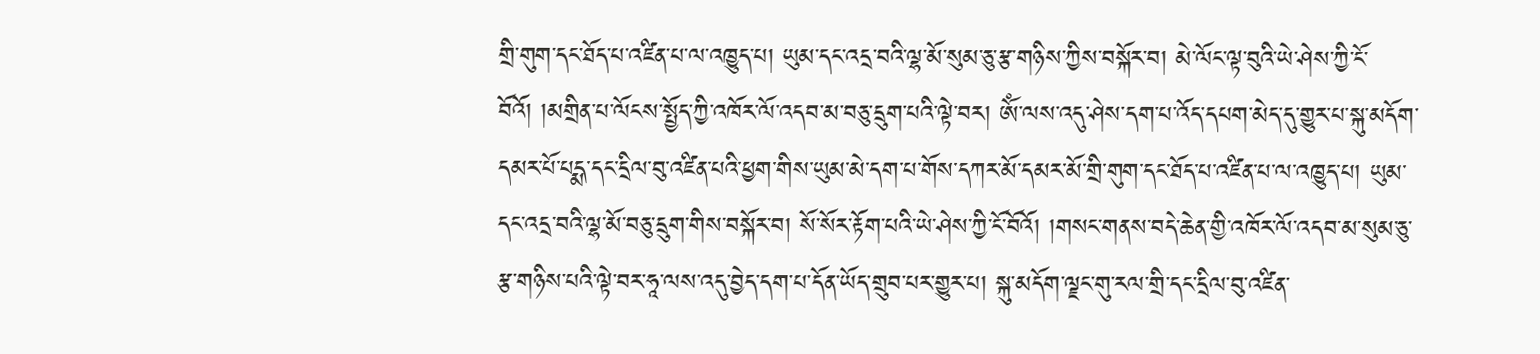གྲི་གུག་དང་ཐོད་པ་འཛིན་པ་ལ་འཁྱུད་པ། ཡུམ་དང་འདྲ་བའི་ལྷ་མོ་སུམ་ཅུ་རྩ་གཉིས་ཀྱིས་བསྐོར་བ། མེ་ལོང་ལྟ་བུའི་ཡེ་ཤེས་ཀྱི་ངོ་བོའོ། །མགྲིན་པ་ལོངས་སྤྱོད་ཀྱི་འཁོར་ལོ་འདབ་མ་བཅུ་དྲུག་པའི་ལྟེ་བར། ཨོཾ་ལས་འདུ་ཤེས་དག་པ་འོད་དཔག་མེད་དུ་གྱུར་པ་སྐུ་མདོག་དམར་པོ་པདྨ་དང་དྲིལ་བུ་འཛིན་པའི་ཕྱག་གིས་ཡུམ་མེ་དག་པ་གོས་དཀར་མོ་དམར་མོ་གྲི་གུག་དང་ཐོད་པ་འཛིན་པ་ལ་འཁྱུད་པ། ཡུམ་དང་འདྲ་བའི་ལྷ་མོ་བཅུ་དྲུག་གིས་བསྐོར་བ། སོ་སོར་རྟོག་པའི་ཡེ་ཤེས་ཀྱི་ངོ་བོའོ། །གསང་གནས་བདེ་ཆེན་གྱི་འཁོར་ལོ་འདབ་མ་སུམ་ཅུ་རྩ་གཉིས་པའི་ལྟེ་བར་ཧཱ་ལས་འདུ་བྱེད་དག་པ་དོན་ཡོད་གྲུབ་པར་གྱུར་པ། སྐུ་མདོག་ལྗང་གུ་རལ་གྲི་དང་དྲིལ་བུ་འཛིན་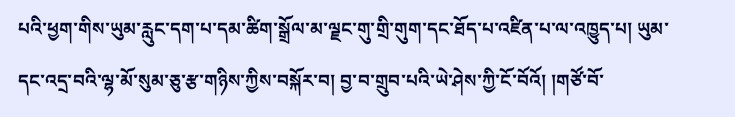པའི་ཕྱག་གིས་ཡུམ་རླུང་དག་པ་དམ་ཚིག་སྒྲོལ་མ་ལྗང་གུ་གྲི་གུག་དང་ཐོད་པ་འཛིན་པ་ལ་འཁྱུད་པ། ཡུམ་དང་འདྲ་བའི་ལྷ་མོ་སུམ་ཅུ་རྩ་གཉིས་ཀྱིས་བསྐོར་བ། བྱ་བ་གྲུབ་པའི་ཡེ་ཤེས་ཀྱི་ངོ་བོའོ། །གཙོ་བོ་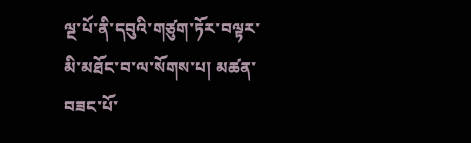ལྔ་པོ་ནི་དབུའི་གཙུག་ཏོར་བལྟར་མི་མཐོང་བ་ལ་སོགས་པ། མཚན་བཟང་པོ་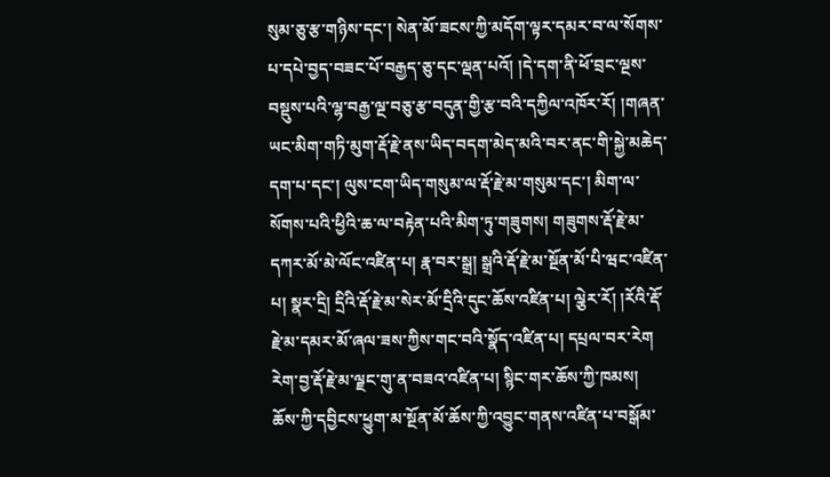སུམ་ཅུ་རྩ་གཉིས་དང་། སེན་མོ་ཟངས་ཀྱི་མདོག་ལྟར་དམར་བ་ལ་སོགས་པ་དཔེ་བྱད་བཟང་པོ་བརྒྱད་ཅུ་དང་ལྡན་པའོ། །དེ་དག་ནི་ཕོ་བྲང་ལྔས་བསྡུས་པའི་ལྷ་བརྒྱ་ལྔ་བཅུ་རྩ་བདུན་གྱི་རྩ་བའི་དཀྱིལ་འཁོར་རོ། །གཞན་ཡང་མིག་གཏི་མུག་རྡོ་རྗེ་ནས་ཡིད་བདག་མེད་མའི་བར་ནང་གི་སྐྱེ་མཆེད་དག་པ་དང་། ལུས་ངག་ཡིད་གསུམ་ལ་རྡོ་རྗེ་མ་གསུམ་དང་། མིག་ལ་སོགས་པའི་ཕྱིའི་ཆ་ལ་བརྟེན་པའི་མིག་ཏུ་གཟུགས། གཟུགས་རྡོ་རྗེ་མ་དཀར་མོ་མེ་ལོང་འཛིན་པ། རྣ་བར་སྒྲ། སྒྲའི་རྡོ་རྗེ་མ་སྔོན་མོ་པི་ཝང་འཛིན་པ། སྣར་དྲི། དྲིའི་རྡོ་རྗེ་མ་སེར་མོ་དྲིའི་དུང་ཆོས་འཛིན་པ། ལྕེར་རོ། །རོའི་རྡོ་རྗེ་མ་དམར་མོ་ཞལ་ཟས་ཀྱིས་གང་བའི་སྣོད་འཛིན་པ། དཔྲལ་བར་རེག རེག་བྱ་རྡོ་རྗེ་མ་ལྗང་གུ་ན་བཟའ་འཛིན་པ། སྙིང་གར་ཆོས་ཀྱི་ཁམས། ཆོས་ཀྱི་དབྱིངས་ཕྱུག་མ་སྔོན་མོ་ཆོས་ཀྱི་འབྱུང་གནས་འཛིན་པ་བསྒོམ་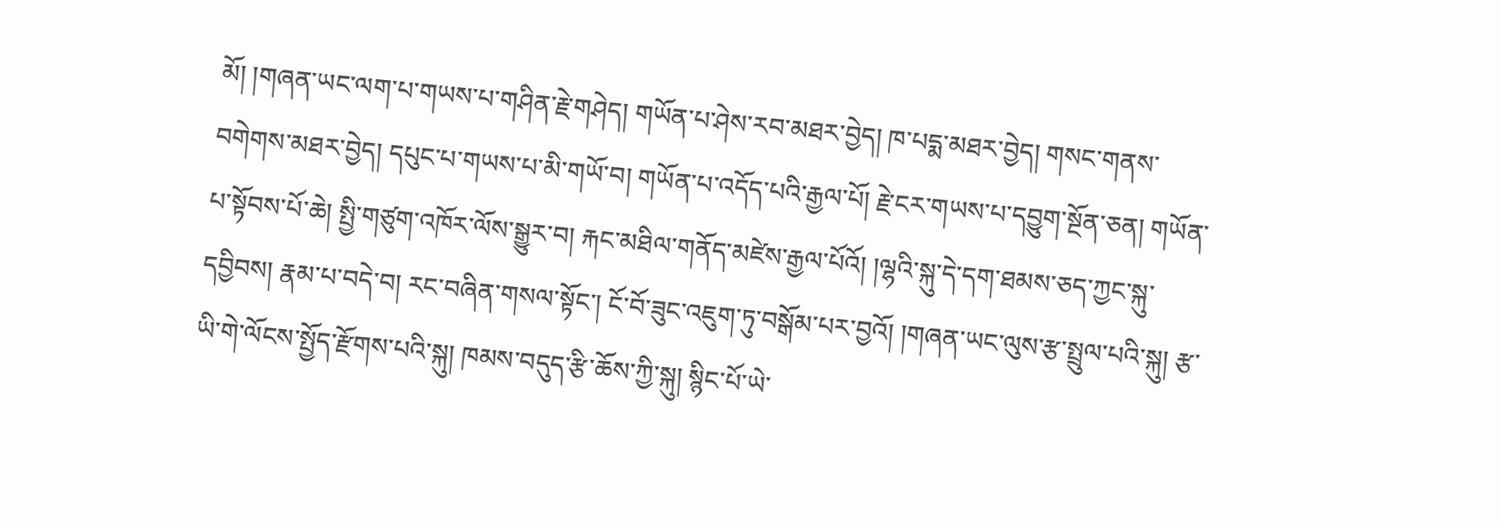མོ། །གཞན་ཡང་ལག་པ་གཡས་པ་གཤིན་རྗེ་གཤེད། གཡོན་པ་ཤེས་རབ་མཐར་བྱེད། ཁ་པདྨ་མཐར་བྱེད། གསང་གནས་བགེགས་མཐར་བྱེད། དཔུང་པ་གཡས་པ་མི་གཡོ་བ། གཡོན་པ་འདོད་པའི་རྒྱལ་པོ། རྗེ་ངར་གཡས་པ་དབྱུག་སྔོན་ཅན། གཡོན་པ་སྟོབས་པོ་ཆེ། སྤྱི་གཙུག་འཁོར་ལོས་སྒྱུར་བ། རྐང་མཐིལ་གནོད་མཛེས་རྒྱལ་པོའོ། །ལྷའི་སྐུ་དེ་དག་ཐམས་ཅད་ཀྱང་སྐུ་དབྱིབས། རྣམ་པ་བདེ་བ། རང་བཞིན་གསལ་སྟོང་། ངོ་བོ་ཟུང་འཇུག་ཏུ་བསྒོམ་པར་བྱའོ། །གཞན་ཡང་ལུས་རྩ་སྤྲུལ་པའི་སྐུ། རྩ་ཡི་གེ་ལོངས་སྤྱོད་རྫོགས་པའི་སྐུ། ཁམས་བདུད་རྩི་ཆོས་ཀྱི་སྐུ། སྙིང་པོ་ཡེ་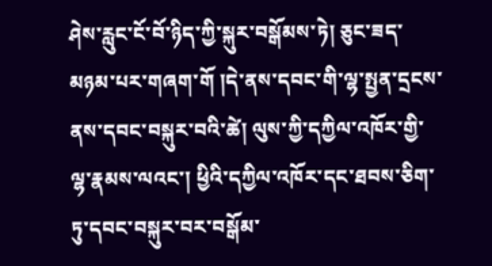ཤེས་རླུང་ངོ་བོ་ཉིད་ཀྱི་སྐུར་བསྒོམས་ཏེ། ཅུང་ཟད་མཉམ་པར་གཞག་གོ །དེ་ནས་དབང་གི་ལྷ་སྤྱན་དྲངས་ནས་དབང་བསྐུར་བའི་ཚེ། ལུས་ཀྱི་དཀྱིལ་འཁོར་གྱི་ལྷ་རྣམས་ལའང་། ཕྱིའི་དཀྱིལ་འཁོར་དང་ཐབས་ཅིག་ཏུ་དབང་བསྐུར་བར་བསྒོམ་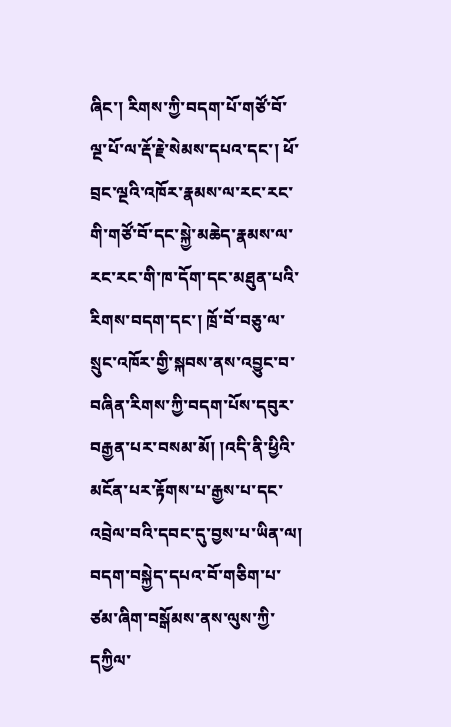ཞིང་། རིགས་ཀྱི་བདག་པོ་གཙོ་བོ་ལྔ་པོ་ལ་རྡོ་རྗེ་སེམས་དཔའ་དང་། ཕོ་བྲང་ལྔའི་འཁོར་རྣམས་ལ་རང་རང་གི་གཙོ་བོ་དང་སྐྱེ་མཆེད་རྣམས་ལ་རང་རང་གི་ཁ་དོག་དང་མཐུན་པའི་རིགས་བདག་དང་། ཁྲོ་བོ་བཅུ་ལ་སྲུང་འཁོར་གྱི་སྐབས་ནས་འབྱུང་བ་བཞིན་རིགས་ཀྱི་བདག་པོས་དབུར་བརྒྱན་པར་བསམ་མོ། །འདི་ནི་ཕྱིའི་མངོན་པར་རྟོགས་པ་རྒྱས་པ་དང་འབྲེལ་བའི་དབང་དུ་བྱས་པ་ཡིན་ལ། བདག་བསྐྱེད་དཔའ་བོ་གཅིག་པ་ཙམ་ཞིག་བསྒོམས་ནས་ལུས་ཀྱི་དཀྱིལ་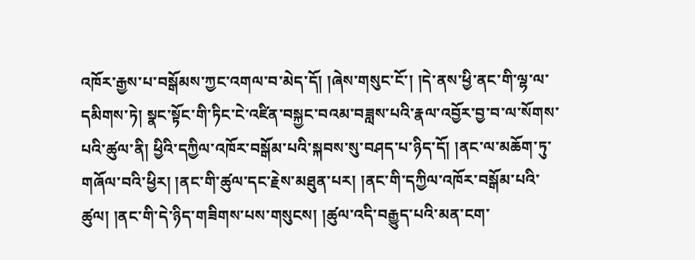འཁོར་རྒྱས་པ་བསྒོམས་ཀྱང་འགལ་བ་མེད་དོ། །ཞེས་གསུང་ངོ་། །དེ་ནས་ཕྱི་ནང་གི་ལྷ་ལ་དམིགས་ཏེ། སྣང་སྟོང་གི་ཏིང་ངེ་འཛིན་བསྐྱང་བའམ་བཟླས་པའི་རྣལ་འབྱོར་བྱ་བ་ལ་སོགས་པའི་ཚུལ་ནི། ཕྱིའི་དཀྱིལ་འཁོར་བསྒོམ་པའི་སྐབས་སུ་བཤད་པ་ཉིད་དོ། །ནང་ལ་མཆོག་ཏུ་གཞོལ་བའི་ཕྱིར། །ནང་གི་ཚུལ་དང་རྗེས་མཐུན་པར། །ནང་གི་དཀྱིལ་འཁོར་བསྒོམ་པའི་ཚུལ། །ནང་གི་དེ་ཉིད་གཟིགས་པས་གསུངས། །ཚུལ་འདི་བརྒྱུད་པའི་མན་ངག་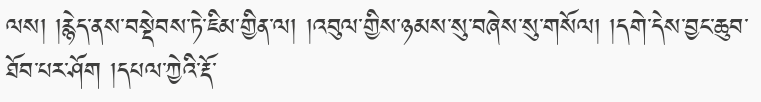ལས། །རྙེད་ནས་བསྡེབས་ཏེ་ཇིམ་གྱིན་ལ། །འབུལ་གྱིས་ཉམས་སུ་བཞེས་སུ་གསོལ། །དགེ་དེས་བྱང་ཆུབ་ཐོབ་པར་ཤོག །དཔལ་ཀྱེའི་རྡོ་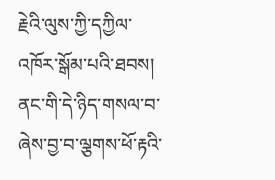རྗེའི་ལུས་ཀྱི་དཀྱིལ་འཁོར་སྒོམ་པའི་ཐབས། ནང་གི་དེ་ཉིད་གསལ་བ་ཞེས་བྱ་བ་ལྕགས་ཕོ་རྟའི་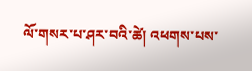ལོ་གསར་པ་ཤར་བའི་ཚེ། འཕགས་པས་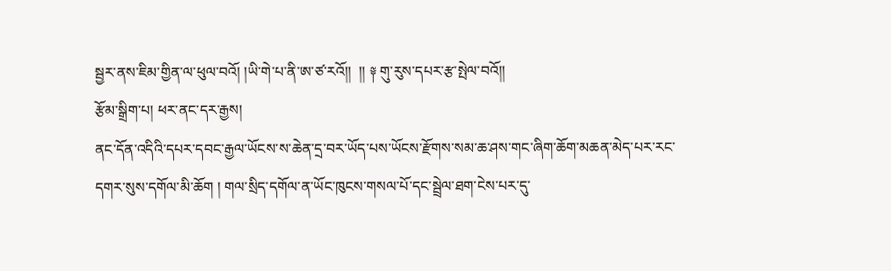སྦྱར་ནས་ཇིམ་གྱིན་ལ་ཕུལ་བའོ། །ཡི་གེ་པ་ནི་ཨ་ཙ་རའོ།།  །། ༈ གུ་རུས་དཔར་རྩ་སྤེལ་བའོ།།
རྩོམ་སྒྲིག་པ། ཕར་ནང་དར་རྒྱས།
ནང་དོན་འདིའི་དཔར་དབང་རྒྱལ་ཡོངས་ས་ཆེན་དྲ་བར་ཡོད་པས་ཡོངས་རྫོགས་སམ་ཆ་ཤས་གང་ཞིག་ཆོག་མཆན་མེད་པར་རང་དགར་སུས་དགོལ་མི་ཆོག ། གལ་སྲིད་དགོལ་ན་ཡོང་ཁུངས་གསལ་པོ་དང་སྦྲེལ་ཐག་ངེས་པར་དུ་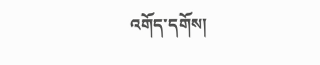འགོད་དགོས།